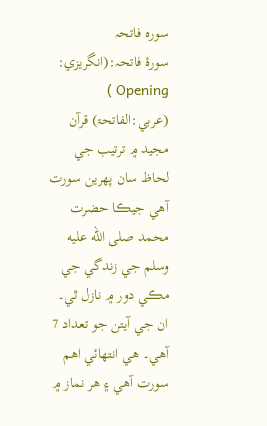سورہ فاتحہ
سورۂ فاتحہ:(انگريزي: Opening ) (عربي:الفاتحۃ) قرآن مجید ۾ ترتيب جي لحاظ سان پھرين سورت آھي جيڪا حضرت محمد صلى الله عليه وسلم جي زندگي جي مڪي دور ۾ نازل ٿي۔ ان جي آيتن جو تعداد 7 آھي۔ ھي انتھائي اھم سورت آھي ۽ ھر نماز ۾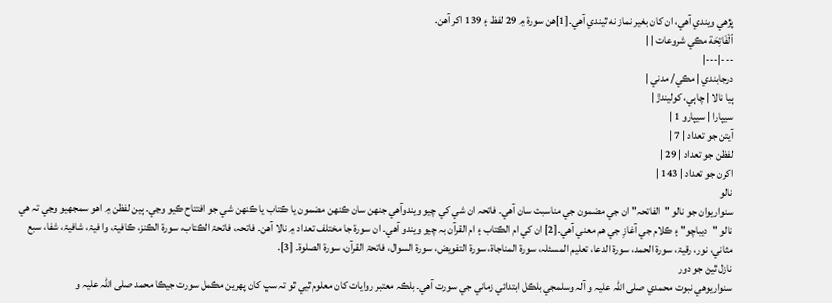پڙھي ويندي آھي، ان کان بغير نماز نه ٿيندي آھي۔[1]ھن سورة ۾ 29 لفظ ۽ 139 اکر آھن.
ٱلْفَاتِحَة مڪي شروعات | |
---|---|
درجابندي | مڪي/ مدني |
ٻيا نالا | چاٻي، کوليندڙ |
سيپارا | سيپارو 1 |
آيتن جو تعداد | 7 |
لفظن جو تعداد | 29 |
اکرن جو تعداد | 143 |
نالو
سنواريوان جو نالو "الفاتحہ" ان جي مضمون جي مناسبت سان آھي۔ فاتحہ ان شي کي چيو ويندوآھي جنھن سان ڪنھن مضمون يا ڪتاب يا ڪنھن شي جو افتتاح ڪيو وڃي۔ ٻين لفظن ۾ اھو سمجھيو وڃي تہ ھي نالو "ديباچو" ۽ ڪلام جي آغازِ جي ھم معني آھي۔[2] ان کي ام الڪتاب ۽ ام القرآن بہ چيو ويندو آھي۔ ان سورۃ جا مختلف تعداد ۾ نالا آھن۔ فاتحہ، فاتحۃ الڪتاب، سورۃ الڪنز، ڪافيۃ، وا فيۃ، شافيۃ، شفا، سبع مثاني، نور، رقيۃ، سورۃ الحمد، سورۃ الدعا، تعليم المسئلہ، سورۃ المناجاۃ، سورۃ التفويض، سورۃ السوال، فاتحۃ القرآن، سورۃ الصلوۃ۔ [3].
نازل ٿيڻ جو دور
سنواريوھي نبوت محمدي صلی اللہ علیہ و آلہ وسلمجي بلڪل ابتدائي زماني جي سورت آھي۔ بلڪہ معتبر روايات کان معلوم ٿيي ٿو تہ سڀ کان پھرين مڪمل سورت جيڪا محمد صلی اللہ علیہ و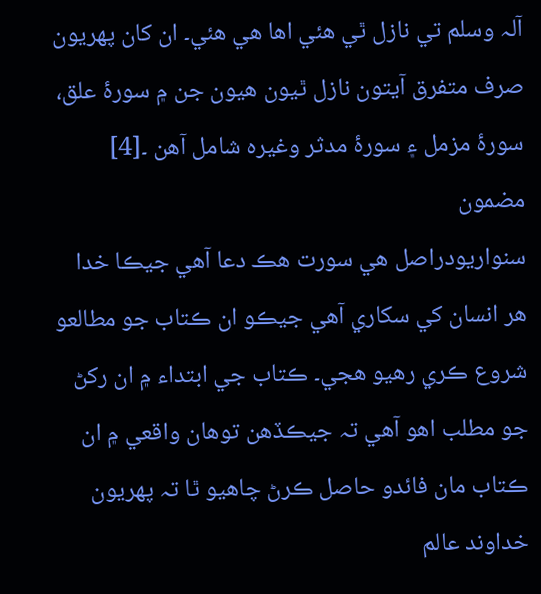آلہ وسلم تي نازل ٿي ھئي اھا ھي ھئي۔ ان کان پھريون صرف متفرق آيتون نازل ٿيون ھيون جن ۾ سورۂ علق، سورۂ مزمل ۽ سورۂ مدثر وغيرہ شامل آھن ۔[4]
مضمون
سنواريودراصل ھي سورت ھڪ دعا آھي جيڪا خدا ھر انسان کي سکاري آھي جيڪو ان ڪتاب جو مطالعو شروع ڪري رھيو ھجي۔ ڪتاب جي ابتداء ۾ ان رکڻ جو مطلب اھو آھي تہ جيڪڏھن توھان واقعي ۾ ان ڪتاب مان فائدو حاصل ڪرڻ چاھيو ٿا تہ پھريون خداوند عالم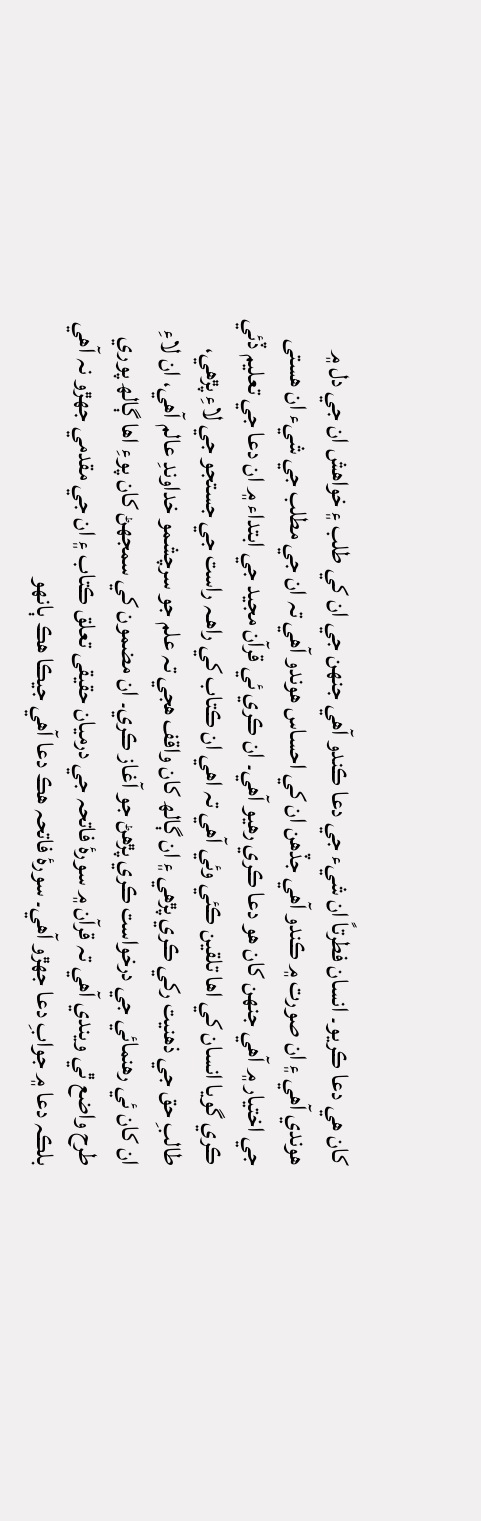کان ھي دعا ڪريو۔ انسان فطرتاً ان شيء جي دعا ڪندو آھي جنھن جي ان کي طلب ۽ خواھش ان جي دل ۾ ھوندي آھي ۽ ان صورت ۾ ڪندو آھي جڏھن ان کي احساس ھوندو آھي تہ ان جي مطلب جي شيء ان ھستی جي اختيار ۾ آھي جنھن کان ھو دعا ڪري رھيو آھي۔ ان ڪري ئي قرآن مجيد جي ابتداء ۾ ان دعا جي تعليم ڏئي ڪري گویا انسان کي اھا تلقين ڪئي وئي آھي تہ اھي ان ڪتاب کي راھـہ راست جي جستجو جي لاءِ پڙھي، طالبِ حق جي ذھنيت رکي ڪري پڙھي ۽ ان ڳالھ کان واقف ھجي تہ علم جو سرچشمو خداوندِ عالم آھي، ان لاءِ ان کان ئي رھنمائي جي درخواست ڪري پڙھڻ جو آغاز ڪري۔ ان مضمون کي سمجھڻ کان پوءِ اھا ڳالھ پوري طرح واضع ٿي ويندي آھي تہ قرآن ۾ سورۂ فاتحہ جي درميان حقيقی تعلق ڪتاب ۽ ان جي مقدمي جھڙو نہ آھي بلڪہ دعا ۾ جوابِ دعا جھڙو آھي۔ سورۂ فاتحہ ھڪ دعا آھي جيڪا ھڪ ٻانهو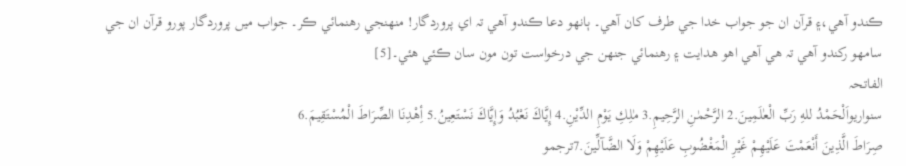ڪندو آھي،۽ قرآن ان جو جواب خدا جي طرف کان آھي۔ ٻانھو دعا ڪندو آھي تہ اي پروردگار! منھنجي رھنمائي ڪر۔ جواب ميں پروردگار پورو قرآن ان جي سامھو رکندو آھي تہ ھي آھي اھو ھدايت ۽ رھنمائي جنھن جي درخواست تون مون سان ڪئي ھئي۔[5]
الفاتحہ
سنواريواَلْحَمْدُ للهِ رَبِّ الْعٰلَمِينَ.2 الرَّحْمٰنِ الرَّحِيمِ.3 مٰلِكِ يَوْمِ الدِّيْنِ.4 إِيَّاكَ نَعْبُدُ وَإِيَّاكَ نَسْتَعِينُ.5 أِهْدِنَا الصِّرَاطَ الْمُسْتَقِيمَ.6
صِرَاطَ الَّذِينَ أَنْعَمْتَ عَلَيْهِمْ غَيْرِ الْمَغْضُوبِ عَلَيْهِمْ وَلَا الضَّآلِّينَ.7ترجمو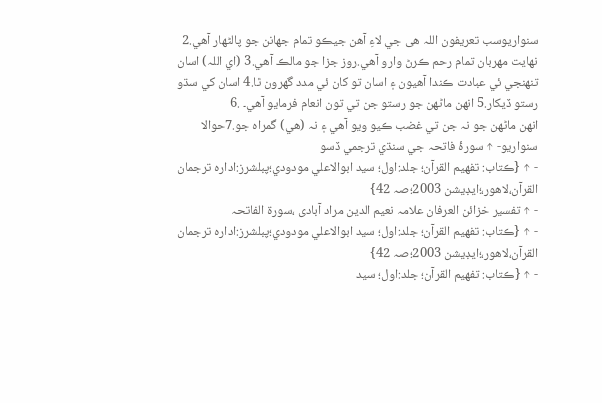سنواريوسب تعريفون اللہ ھی جي لاءِ آھن جيڪو تمام جھانن جو پالڻھار آھي.2 نھايت مھربان تمام رحم ڪرڻ وارو آھي.روز جزا جو مالڪ آھي.3 (اي اللہ) اسان تنھنجي ئي عبادت ڪندا آھيون ۽ اسان تو کان ئي مدد گھرون ٿا.4 اسان کي سڌو رستو ڏيکار.5 انھن ماڻھن جو رستو جن تي تون انعام فرمايو آھي۔ .6
انھن ماڻھن جو نہ جن تي غضب ڪيو ويو آھي ۽ نہ (ھي) گمراہ جو.7حوالا
سنواريو- ↑ سورۂ فاتحہ جي سنڌي ترجمي ڏسو
- ↑ {ڪتاب: تفھيم القرآن؛ جلد:اول؛ سيد ابوالاعلي مودودي؛پبلشرز:ادارہ ترجمان القرآن،لاھور،؛ايڊيشن 2003؛صہ 42}
- ↑ تفسیر خزائن العرفان علامہ نعیم الدین مراد آبادی ،سورۃ الفاتحہ
- ↑ {ڪتاب: تفھيم القرآن؛ جلد:اول؛ سيد ابوالاعلي مودودي؛پبلشرز:ادارہ ترجمان القرآن،لاھور،؛ايڊيشن 2003؛صہ 42}
- ↑ {ڪتاب: تفھيم القرآن؛ جلد:اول؛ سيد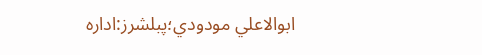ابوالاعلي مودودي؛پبلشرز:ادارہ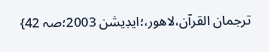ترجمان القرآن،لاھور،؛ايڊيشن 2003؛صہ 42}